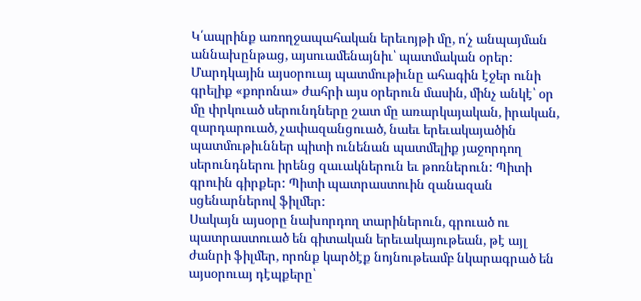Կ՛ապրինք առողջապահական երեւոյթի մը, ո՛չ անպայման աննախընթաց, այսուամենայնիւ՝ պատմական օրեր: Մարդկային այսօրուայ պատմութիւնը ահագին էջեր ունի գրելիք «քորոնա» ժահրի այս օրերուն մասին, մինչ անկէ՝ օր մը փրկուած սերունդները շատ մը առարկայական, իրական, զարդարուած, չափազանցուած, նաեւ երեւակայածին պատմութիւններ պիտի ունենան պատմելիք յաջորդող սերունդներու իրենց զաւակներուն եւ թոռներուն: Պիտի գրուին գիրքեր: Պիտի պատրաստուին զանազան սցենարներով ֆիլմեր:
Սակայն այսօրը նախորդող տարիներուն, գրուած ու պատրաստուած են գիտական երեւակայութեան, թէ այլ ժանրի ֆիլմեր, որոնք կարծէք նոյնութեամբ նկարագրած են այսօրուայ դէպքերը՝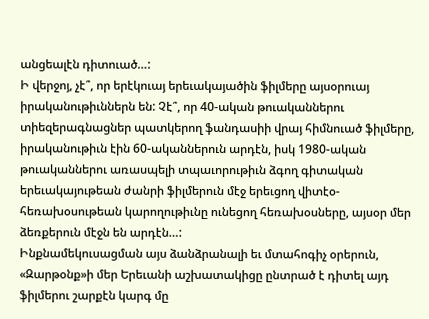անցեալէն դիտուած…:
Ի վերջոյ, չէ՞, որ երէկուայ երեւակայածին ֆիլմերը այսօրուայ իրականութիւններն են: Չէ՞, որ 40-ական թուականներու տիեզերագնացներ պատկերող ֆանդասիի վրայ հիմնուած ֆիլմերը, իրականութիւն էին 60-ականներուն արդէն, իսկ 1980-ական թուականներու առասպելի տպաւորութիւն ձգող գիտական երեւակայութեան ժանրի ֆիլմերուն մէջ երեւցող վիտէօ-հեռախօսութեան կարողութիւնը ունեցող հեռախօսները, այսօր մեր ձեռքերուն մէջն են արդէն…:
Ինքնամեկուսացման այս ձանձրանալի եւ մտահոգիչ օրերուն, «Զարթօնք»ի մեր Երեւանի աշխատակիցը ընտրած է դիտել այդ ֆիլմերու շարքէն կարգ մը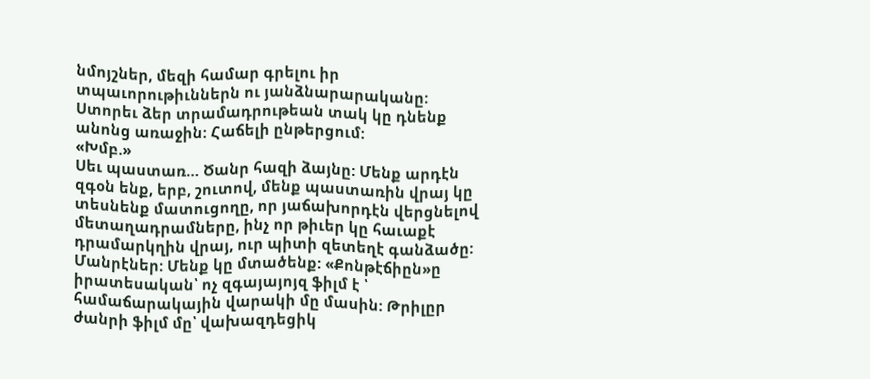նմոյշներ, մեզի համար գրելու իր տպաւորութիւններն ու յանձնարարականը:
Ստորեւ ձեր տրամադրութեան տակ կը դնենք անոնց առաջին: Հաճելի ընթերցում:
«Խմբ.»
Սեւ պաստառ… Ծանր հազի ձայնը: Մենք արդէն զգօն ենք, երբ, շուտով, մենք պաստառին վրայ կը տեսնենք մատուցողը, որ յաճախորդէն վերցնելով մետաղադրամները, ինչ որ թիւեր կը հաւաքէ դրամարկղին վրայ, ուր պիտի զետեղէ գանձածը: Մանրէներ: Մենք կը մտածենք: «Քոնթէճիըն»ը իրատեսական՝ ոչ զգայայոյզ ֆիլմ է ՝ համաճարակային վարակի մը մասին: Թրիլըր ժանրի ֆիլմ մը՝ վախազդեցիկ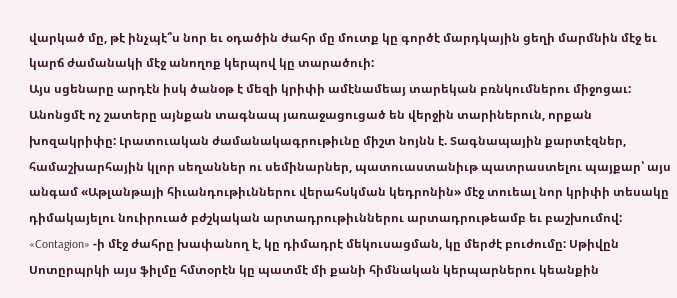վարկած մը, թէ ինչպէ՞ս նոր եւ օդածին ժահր մը մուտք կը գործէ մարդկային ցեղի մարմնին մէջ եւ կարճ ժամանակի մէջ անողոք կերպով կը տարածուի:
Այս սցենարը արդէն իսկ ծանօթ է մեզի կրիփի ամէնամեայ տարեկան բռնկումներու միջոցաւ: Անոնցմէ ոչ շատերը այնքան տագնապ յառաջացուցած են վերջին տարիներուն, որքան խոզակրիփը: Լրատուական ժամանակագրութիւնը միշտ նոյնն է. Տագնապային քարտէզներ, համաշխարհային կլոր սեղաններ ու սեմինարներ, պատուաստանիւթ պատրաստելու պայքար՝ այս անգամ «Աթլանթայի հիւանդութիւններու վերահսկման կեդրոնին» մէջ տուեալ նոր կրիփի տեսակը դիմակայելու նուիրուած բժշկական արտադրութիւններու արտադրութեամբ եւ բաշխումով:
«Contagion» -ի մէջ ժահրը խափանող է, կը դիմադրէ մեկուսացման, կը մերժէ բուժումը: Սթիվըն Սոտըրպրկի այս ֆիլմը հմտօրէն կը պատմէ մի քանի հիմնական կերպարներու կեանքին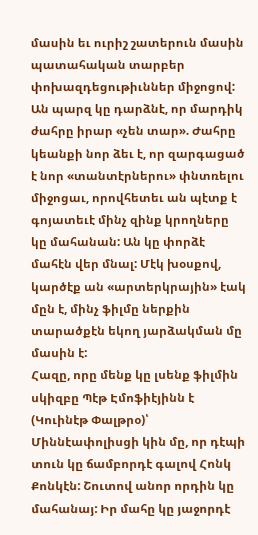մասին եւ ուրիշ շատերուն մասին պատահական տարբեր փոխազդեցութիւններ միջոցով: Ան պարզ կը դարձնէ, որ մարդիկ ժահրը իրար «չեն տար». Ժահրը կեանքի նոր ձեւ է, որ զարգացած է նոր «տանտէրներու» փնտռելու միջոցաւ, որովհետեւ ան պէտք է գոյատեւէ մինչ զինք կրողները կը մահանան: Ան կը փորձէ մահէն վեր մնալ: Մէկ խօսքով, կարծէք ան «արտերկրային» էակ մըն է, մինչ ֆիլմը ներքին տարածքէն եկող յարձակման մը մասին է:
Հազը, որը մենք կը լսենք ֆիլմին սկիզբը Պէթ Էմոֆիէյինն է (Կուինէթ Փալթրօ)՝ Միննէափոլիսցի կին մը, որ դէպի տուն կը ճամբորդէ գալով Հոնկ Քոնկէն: Շուտով անոր որդին կը մահանայ: Իր մահը կը յաջորդէ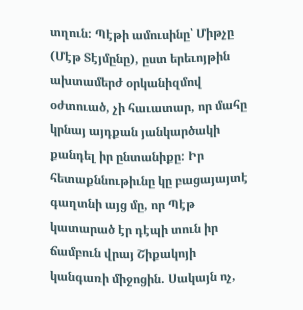տղուն: Պէթի ամուսինը՝ Միթչը (Մէթ Տէյմընը), ըստ երեւոյթին ախտամերժ օրկանիզմով օժտուած, չի հաւատար, որ մահը կրնայ այդքան յանկարծակի քանդել իր ընտանիքը: Իր հետաքննութիւնը կը բացայայտէ գաղտնի այց մը, որ Պէթ կատարած էր դէպի տուն իր ճամբուն վրայ Շիքակոյի կանգառի միջոցին. Սակայն ոչ,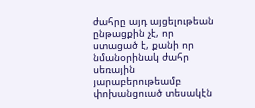ժահրը այդ այցելութեան ընթացքին չէ, որ ստացած է, քանի որ նմանօրինակ ժահր սեռային յարաբերութեամբ փոխանցուած տեսակէն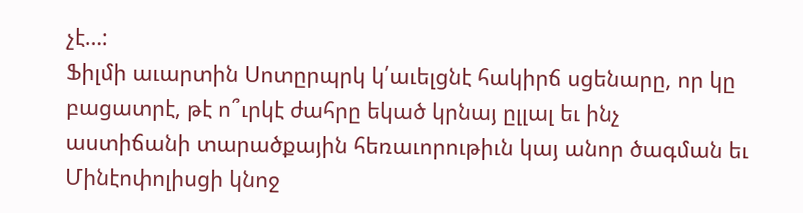չէ…:
Ֆիլմի աւարտին Սոտըրպրկ կ՛աւելցնէ հակիրճ սցենարը, որ կը բացատրէ, թէ ո՞ւրկէ ժահրը եկած կրնայ ըլլալ եւ ինչ աստիճանի տարածքային հեռաւորութիւն կայ անոր ծագման եւ Մինէոփոլիսցի կնոջ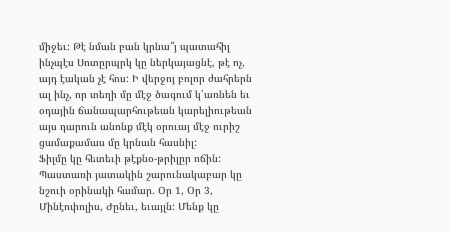միջեւ: Թէ նման բան կրնա՞յ պատահիլ ինչպէս Սոտըրպրկ կը ներկայացնէ, թէ ոչ, այդ էական չէ հոս: Ի վերջոյ բոլոր ժահրերն ալ ինչ, որ տեղի մը մէջ ծագում կ՛առնեն եւ օդային ճանապարհութեան կարելիութեան այս դարուն անոնք մէկ օրուայ մէջ ուրիշ ցամաքամաս մը կրնան հասնիլ:
Ֆիլմը կը հետեւի թէքնօ-թրիլըր ոճին: Պաստառի յատակին շարունակաբար կը նշուի օրինակի համար. Օր 1, Օր 3, Մինէոփոլիս, Ժընեւ, եւայլն: Մենք կը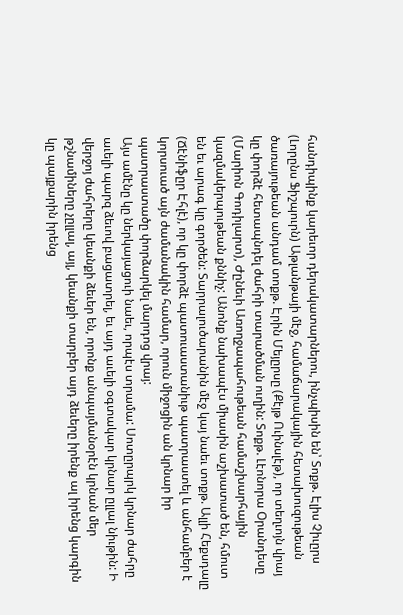հանդիպինք կարեւոր դերակատարներու, ինչպիսին են՝ Տոքթ. Էլիս Չիւըրս (Լորընս Ֆիշպուրն) Աթլանթայի մէջ, համաճարակային հետախուզութեան ծառայութեան անդամ տոքթ. Էրին Մեյըրսը (Քէյթ Ուինսլէթ), որ տեղւոյն վրայ կը փորձէ հետապնդել ժահրի տարածման ուղին: Տոքթ. Լէոնորա Օրանդեսը (Մարիոն Գոդիլարտ), Ժընեւի Առողջապահութեան համաշխարհային կազմակերպութեան քննիչ: Անոնք նախապէս միասին աշխատած են, հմուտ են եւ արագ կը գործեն: Տարրալուծարանին մէջ կայ նաեւ տոքթ. Ալլի Հեքսդալը (Ճէնիֆըր Էհլէ), որ կը փորձէ պատուաստանիւթ պատրաստել և անհամբեր է կորսուած այն ժամանակին համար, որուն միջոցին ան կրնար իր պատրաստածը փորձարկել մարդոց վրայ:
Այս ամէնը կը ներկայացուի նաեւ, որպէս տրամա: Սոտըրպրկ կրնար ժահրը աւելի պարզ ձեւով բացատրել, եւ այդ աւելի օգտակար կրնար ըլլալ նիւթին: Ի վերջոյ ժահրերը կեանքի ձեւեր են, որոնք անպայմանօրէն կրնան մեր թշնամիները չըլլալ, այլ, կեանքի տարբեր այդ ձեւերը իրենք ալ իրենց կարգին կը պայքարին իրենց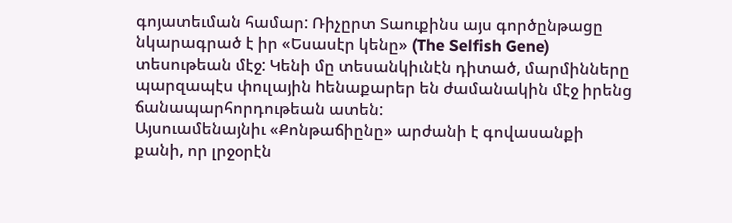գոյատեւման համար: Ռիչըրտ Տաուքինս այս գործընթացը նկարագրած է իր «Եսասէր կենը» (The Selfish Gene) տեսութեան մէջ: Կենի մը տեսանկիւնէն դիտած, մարմինները պարզապէս փուլային hենաքարեր են ժամանակին մէջ իրենց ճանապարհորդութեան ատեն:
Այսուամենայնիւ «Քոնթաճիընը» արժանի է գովասանքի քանի, որ լրջօրէն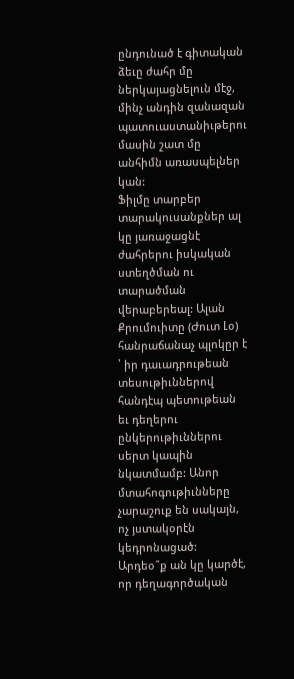ընդունած է գիտական ձեւը ժահր մը ներկայացնելուն մէջ, մինչ անդին զանազան պատուաստանիւթերու մասին շատ մը անհիմն առասպելներ կան:
Ֆիլմը տարբեր տարակուսանքներ ալ կը յառաջացնէ ժահրերու իսկական ստեղծման ու տարածման վերաբերեալ: Ալան Քրումուիտը (Ժուտ Լօ) հանրաճանաչ պլոկըր է ՝ իր դաւադրութեան տեսութիւններով հանդէպ պետութեան եւ դեղերու ընկերութիւններու սերտ կապին նկատմամբ: Անոր մտահոգութիւնները չարաշուք են սակայն, ոչ յստակօրէն կեդրոնացած: Արդեօ՞ք ան կը կարծէ, որ դեղագործական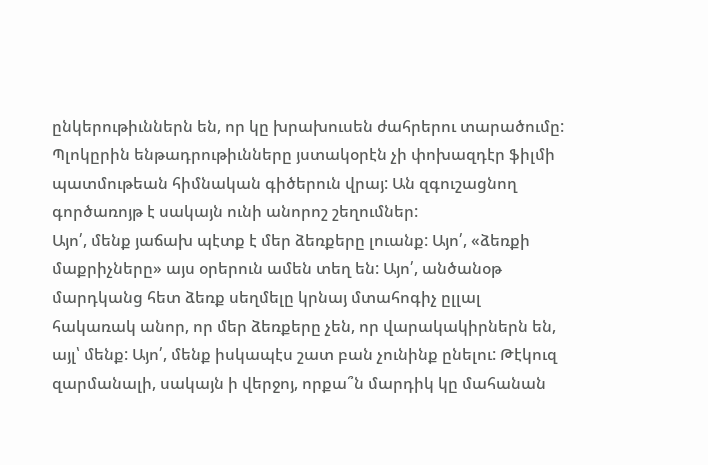ընկերութիւններն են, որ կը խրախուսեն ժահրերու տարածումը: Պլոկըրին ենթադրութիւնները յստակօրէն չի փոխազդէր ֆիլմի պատմութեան հիմնական գիծերուն վրայ: Ան զգուշացնող գործառոյթ է սակայն ունի անորոշ շեղումներ:
Այո՛, մենք յաճախ պէտք է մեր ձեռքերը լուանք: Այո՛, «ձեռքի մաքրիչները» այս օրերուն ամեն տեղ են: Այո՛, անծանօթ մարդկանց հետ ձեռք սեղմելը կրնայ մտահոգիչ ըլլալ հակառակ անոր, որ մեր ձեռքերը չեն, որ վարակակիրներն են, այլ՝ մենք: Այո՛, մենք իսկապէս շատ բան չունինք ընելու: Թէկուզ զարմանալի, սակայն ի վերջոյ, որքա՞ն մարդիկ կը մահանան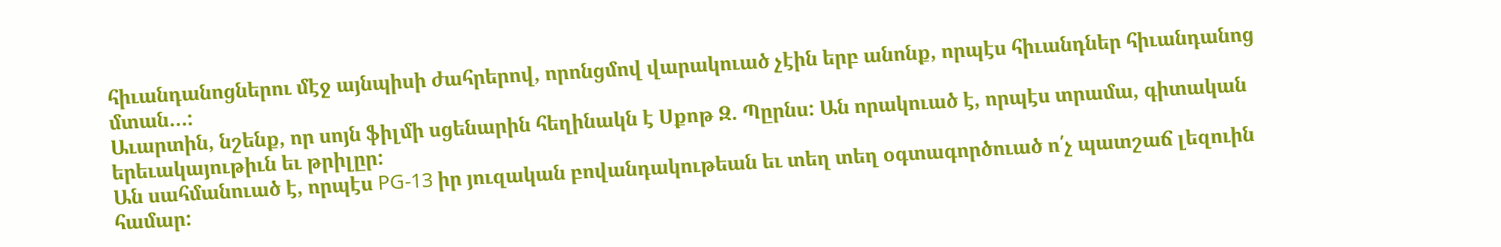հիւանդանոցներու մէջ այնպիսի ժահրերով, որոնցմով վարակուած չէին երբ անոնք, որպէս հիւանդներ հիւանդանոց մտան…:
Աւարտին, նշենք, որ սոյն ֆիլմի սցենարին հեղինակն է Սքոթ Զ. Պըրնս: Ան որակուած է, որպէս տրամա, գիտական երեւակայութիւն եւ թրիլըր:
Ան սահմանուած է, որպէս PG-13 իր յուզական բովանդակութեան եւ տեղ տեղ օգտագործուած ո՛չ պատշաճ լեզուին համար: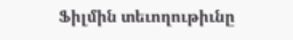Ֆիլմին տեւողութիւնը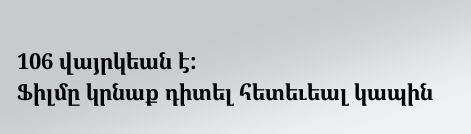106 վայրկեան է:
Ֆիլմը կրնաք դիտել հետեւեալ կապին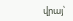վրայ՝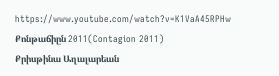https://www.youtube.com/watch?v=K1VaA45RPHw
Քոնթաճիըն 2011(Contagion 2011)
Քրիսթինա Աղալարեան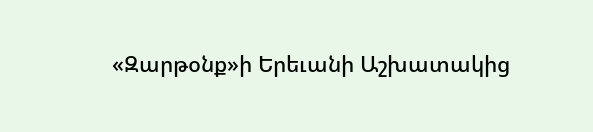«Զարթօնք»ի Երեւանի Աշխատակից